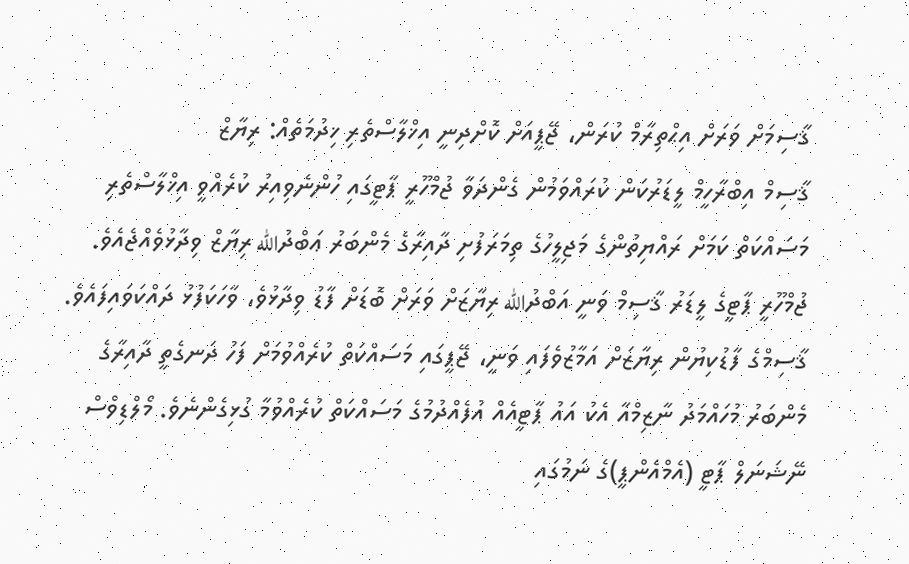ޤާސިމަށް ވަރަށް އިޙްތިރާމް ކުރަން، ޖޭޕީއަށް ކޮށްދިނީ އިޚްލާސްތެރި ޚިދުމަތެއް: ރިޔާޒް
ޤާސިމް އިބްރާހީމް ލީޑަރުކަން ކުރައްވަމުން ގެންދަވާ ޖުމްހޫރީ ޕާޓީގައި ހުންނެވިއިރު ކުރެއްވީ އިޚްލާސްތެރި މަސައްކަތް ކަމަށް ރައްޔިތުންގެ މަޖިލީހުގެ ތިމަރަފުށި ދާއިރާގެ މެންބަރު ޢަބްދުالله ރިޔާޒް ވިދާޅުވެއްޖެއެވެ.
ޖުމްހޫރީ ޕާޓީގެ ލީޑަރު ޤާސިމް ވަނީ އަބްދުالله ރިޔާޒަށް ވަރަށް ބޮޑަށް ފާޑު ވިދާޅުވެ، ވާހަކަފުޅު ދައްކަވައިފައެވެ. ޤާސިމްގެ ފާޑުކިޔުން ރިޔާޒަށް އަމާޒުވެފައި ވަނީ، ޖޭޕީގައި މަސައްކަތް ކުރެއްވުމަށް ފަހު ދަނގެތީ ދާއިރާގެ މެންބަރު މުހައްމަދު ނާޒިމްއާ އެކު އައު ޕާޓީއެއް އުފެއްދުމުގެ މަސައްކަތް ކުރެއްވުމާ ގުޅިގެންނެވެ. މޯލްޑިވްސް ނޭޝަނަލް ޕާޓީ (އެމްއެންޕީ)ގެ ނަމުގައި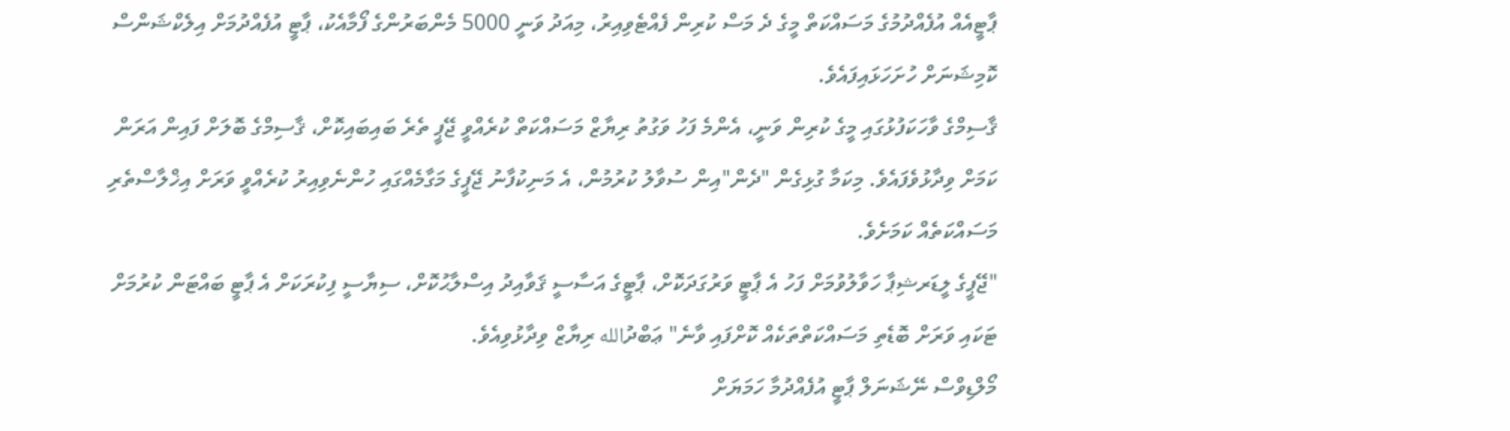ޕާޓީއެއް އުފެއްދުމުގެ މަސައްކަތް މީގެ ދެ މަސް ކުރިން ފެއްޓެވިއިރު، މިއަދު ވަނީ 5000 މެންބަރުންގެ ފޯމާއެކު، ޕާޓީ އުފެއްދުމަށް އިލެކްޝަންސް ކޮމިޝަނަށް ހުށަހަޅައިފައެވެ.
ޤާސިމްގެ ވާހަކަފުޅުގައި މީގެ ކުރިން ވަނީ، އެންމެ ފަހު ވަގުތު ރިޔާޒް މަސައްކަތް ކުރެއްވީ ޖޭޕީ ތެރެ ބައިބައިކޮށް، ޤާސިމްގެ ބޮލަށް ފައިން އަރަން ކަމަށް ވިދާޅުވެފައެވެ. މިކަމާ ގުޅިގެން "ދެން"އިން ސުވާލު ކުރުމުން، އެ މަނިކުފާނު ޖޭޕީގެ މަގާމެއްގައި ހުންނެވިއިރު ކުރެއްވީ ވަރަށް އިޚްލާސްތެރި މަސައްކަތެއް ކަމަށެވެ.
"ޖޭޕީގެ ލީޑަރޝިޕާ ހަވާލުވުމަށް ފަހު އެ ޕާޓީ ވަރުގަދަކޮށް، ޕާޓީގެ އަސާސީ ޤަވާއިދު އިސްލާޙުކޮށް، ސިޔާސީ ފިކުރަކަށް އެ ޕާޓީ ބައްޓަން ކުރުމަށް ޓަކައި ވަރަށް ބޮޑެތި މަސައްކަތްތަކެއް ކޮށްފައި ވާނެ" ޢަބްދުالله ރިޔާޒް ވިދާޅުވިއެވެ.
މޯލްޑިވްސް ނޭޝަނަލް ޕާޓީ އުފެއްދުމާ ހަމަޔަށް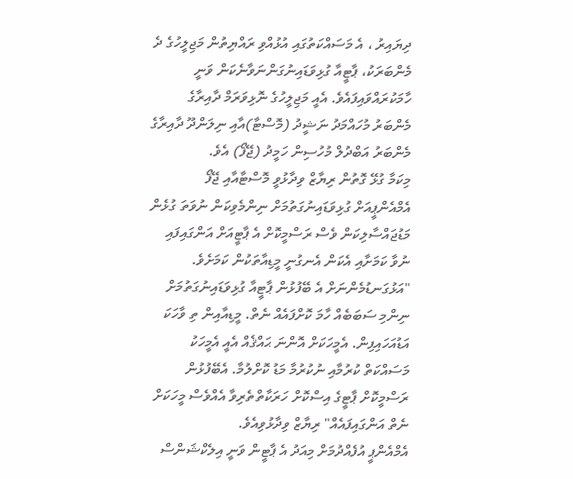ދިޔައިރު ، އެ މަސައްކަތުގައި އުޅުއްވި ރައްޔިތުން މަޖިލީހުގެ ދެ މެންބަރަކު، ޕާޓީއާ ގުޅިވަޑައިނުގަންނަވާނެކަން ވަނީ ހާމަކުރައްވައިފައެވެ. އެއީ މަޖިލީހުގެ ނޮޅިވަރަމް ދާއިރާގެ މެންބަރު މުހައްމަދު ނަޝީދު (މޮސްޓާ)އާއި ނިލަންދޫ ދާއިރާގެ މެންބަރު އަބްދުލް މުހުސިން ހަމީދު (ޖޭފޯ) އެވެ.
މިކަމާ ގުޅޭ ގޮތުން ރިޔާޒް ވިދާޅުވީ މޮސްޓާއާއި ޖޭފޯ އެމްއެންޕީއަށް ގުޅިވަޑައިނުގަތުމަށް ނިންމެވިކަން ނުވަތަ ގުޅެން މަޑުޖައްސާލިކަން ވެސް ރަސްމީކޮށް އެ ޕާޓީއަށް އަންގައިފައި ނުވާ ކަމަށާއި އެކަން އެނގުނީ މީޑިއާތަކުން ކަމަށެވެ.
"އަޅުގަނޑުމެންނަށް އެ ބޭފުޅުން ޕާޓީއާ ގުޅިވަޑައިނުގަތުމަށް ނިންމި ސަބަބެއް ހާމަ ކޮށްފައެއް ނެތް. މީޑިއާއިން ތި ވާހަކަ އަޑުއަހައިފިން. އެމީހަކަށް އޮންނަ ޙައްޤެއް އެއީ އެމީހަކު މަސައްކަތް ކުރުމާއި ނުކުރުމާ މަޑު ކޮށްލުމާ. އެބޭފުޅުން ރަސްމީކޮށް ޕާޓީގެ އިސްކޮށް ހަރަކާތްތެރިވާ އެއްވެސް މީހަކަށް ނެތް އަންގައިފައެއް" ރިޔާޒް ވިދާޅުވިއެވެ.
އެމްއެންޕީ އުފެއްދުމަށް މިއަދު އެ ޕާޓީން ވަނީ އިލެކްޝަންސް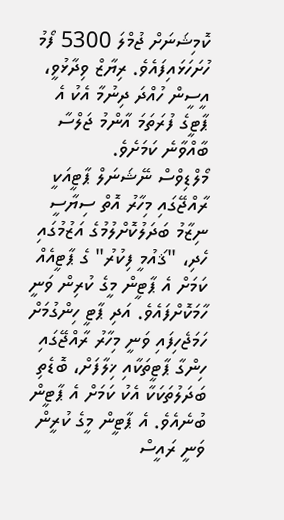ކޮމިޝަނަށް ޖުމްލަ 5300 ފޯމު ހުށަހަޅައިފައެވެ. ރިޔާޒް ވިދާޅުވީ، އީސީން ހުއްދަ ދިނުމާ އެކު އެ ޕާޓީގެ ފުރަތަމަ އާންމު ޖަލްސާ ބާއްވާނެ ކަމަށެވެ.
މޯލްޑިވްސް ނޭޝަނަލް ޕާޓީއަކީ ރާއްޖޭގައި މިހާރު އޮތް ސިޔާސީ ނިޒާމު ބަދަލުކޮށްލުމުގެ އަޒުމުގައި ހެދި، "ޤައުމީ ފިކުރު" ގެ ޕާޓީއެއް ކަމަށް އެ ޕާޓީން މީގެ ކުރިން ވަނީ ހާމަކޮށްފައެވެ. އަދި ޕާޓީ ހިންގުމަށް ހަމަޖެހިފައި ވަނީ މިހާރު ރާއްޖޭގައި ހިންގާ ޕާޓީތަކާއި ޚިލާފަށް، ބޮޑެތި ބަދަލުތަކަކާ އެކު ކަމަށް އެ ޕާޓީން ބުނެއެވެ. އެ ޕާޓީން މީގެ ކުރީން ވަނީ ރައީސް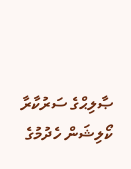ޞާލިޙްގެ ސަރުކާރާ ކޯލިޝަން ހެދުމުގެ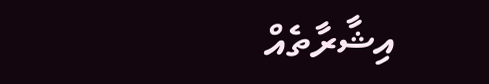އިޝާރާތެއް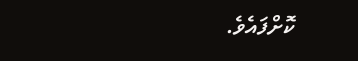ކޮށްފައެވެ.